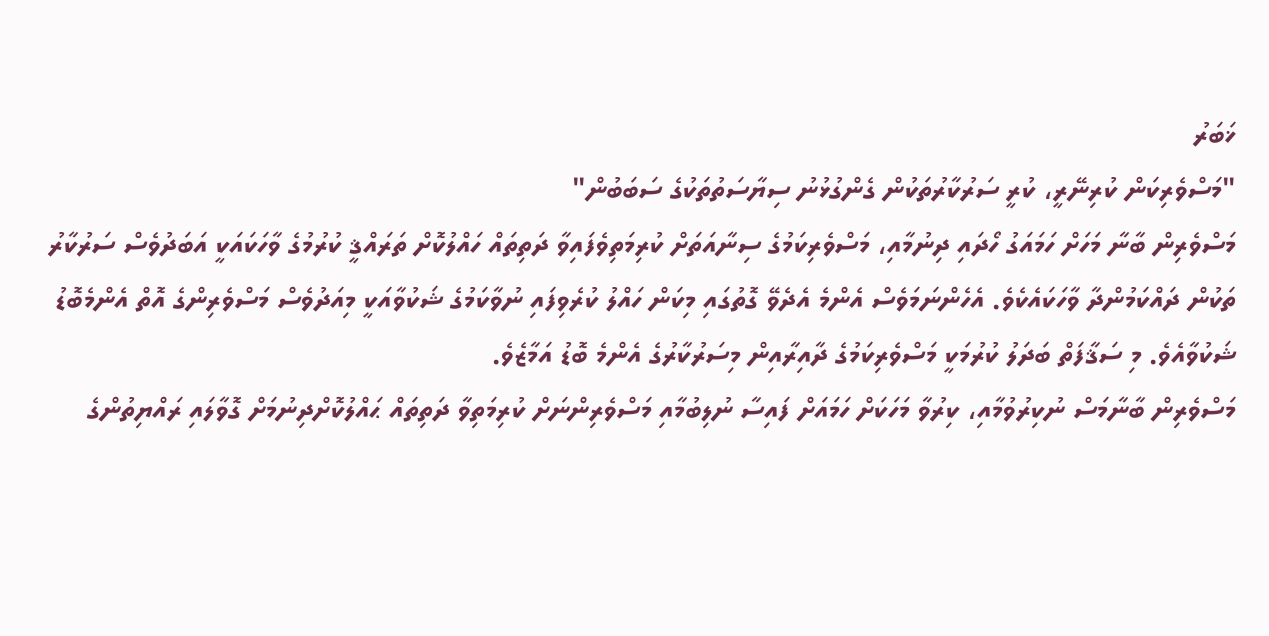ޚަބަރު
"މަސްވެރިކަން ކުރިނޭރީ، ކުރީ ސަރުކާރުތަކުން ގެންގުޅުނު ސިޔާސަތުތަކުގެ ސަބަބުން"
މަސްވެރިން ބާނާ މަހަށް ހަމައަގު ހޯދައި ދިނުމާއި، މަސްވެރިކަމުގެ ސިނާއަތަށް ކުރިމަތިވެފައިވާ ދަތިތައް ހައްލުކޮށް ތަރައްޤީ ކުރުމުގެ ވާހަކައަކީ އަބަދުވެސް ސަރުކާރު ތަކުން ދައްކަމުންދާ ވާހަކައެކެވެ. އެހެންނަމަވެސް އެންމެ އެދެވޭ ގޮތުގައި މިކަން ހައްލު ކުރެވިފައި ނުވާކަމުގެ ޝަކުވާއަކީ މިއަދުވެސް މަސްވެރިންގެ އޮތް އެންމެބޮޑު ޝަކުވާއެވެ. މި ސަޤާފަތް ބަދަލު ކުރުމަކީ މަސްވެރިކަމުގެ ދާއިރާއިން މިސަރުކާރުގެ އެންމެ ބޮޑު އަމާޒެވެ.
މަސްވެރިން ބާނާމަސް ނުކިރުވުމާއި، ކިރުވާ މަހަކަށް ހަމައަށް ފައިސާ ނުލިބުމާއި މަސްވެރިންނަށް ކުރިމަތިވާ ދަތިތައް ޙައްލުކޮށްދިނުމަށް ގޮވާލައި ރައްޔިތުންގެ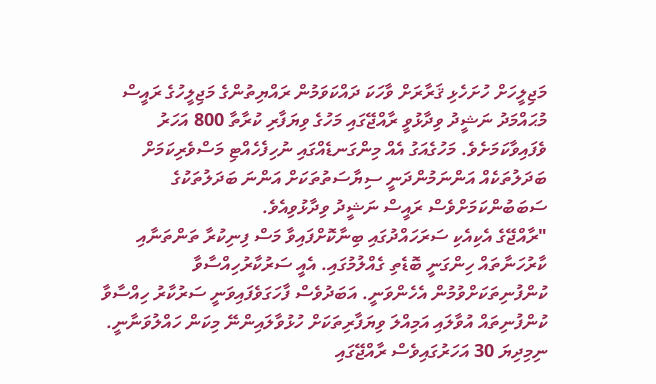މަޖިލީހަށް ހުށަހެޅި ޤަރާރަށް ވާހަކަ ދައްކަވަމުން ރައްޔިތުންގެ މަޖިލީހުގެ ރައީސް މުޙައްމަދު ނަޝީދު ވިދާޅުވީ ރާއްޖޭގައި މަހުގެ ވިޔަފާރި ކުރާތާ 800 އަހަރު ވެފައިވާކަމަށެވެ. މަހުގެއަގު އެއް މިންގަނޑެއްގައި ނުހިފެހެއްޓި މަސްވެރިކަމަށް ބަދަލުތަކެއް އަންނަމުންދަނީ ސިޔާސަތުތަކަށް އަންނަ ބަދަލުތަކުގެ ސަބަބުންކަމަށްވެސް ރައީސް ނަޝީދު ވިދާޅުވިއެވެ.
"ރާއްޖޭގެ އެކިއެކި ސަރަހައްދުގައި ބިނާކޮށްފައިވާ މަސް ފިނިކުރާ ތަންތަނާއި ކާރުހަނާތައް ހިންގަނީ ބޮޑެތި ގެއްލުމުގައި. އެއީ ސަރުކާރުހިއްސާވާ ކުންފުނިތަކަށްވުމުން އެހެންވަނީ. އަބަދުވެސް ފާހަގަވެފައިވަނީ ސަރުކާރު ހިއްސާވާ ކުންފުނިތައް އުވާލައި އަމިއްލަ ވިޔަފާރިތަކަށް ހުޅުވާލައިންނޭ މިކަން ހައްލުވަނާނީ. ނިމިދިޔަ 30 އަހަރުގައިވެސް ރާއްޖޭގައި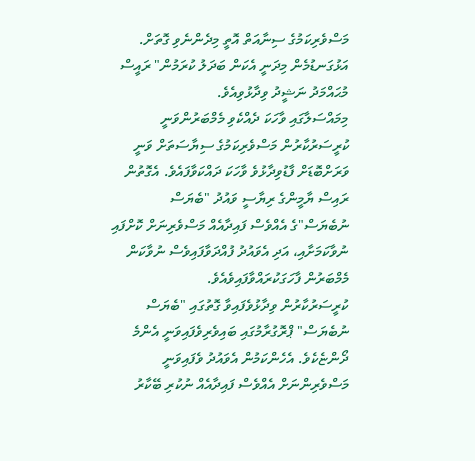މަސްވެރިކަމުގެ ސިނާއަތް އޮތީ މިދެންނެވި ގޮތަށް. އަޅުގަނޑުމެން މިދަނީ އެކަން ބަދަލު ކުރަމުން" ރައީސް މުޙައްމަދު ނަޝީދު ވިދާޅުވިއެވެ.
މިމައްސަލާގައި ވާހަކަ ދެއްކެވި މެމްބަރުންވަނީ ކުރީސަރުކާރުން މަސްވެރިކަމުގެ ސިޔާސަތަށް ވަނީ ވަރަށްބޮޑަށް ފާޑުވިދާޅުވެ ވާހަކަ ދައްކަވާފައެވެ. އެގޮތުން ރައިސް ޔާމީންގެ ރިޔާސީ ވައުދު "ބެޔަސް ނުބެޔަސް"ގެ އެއްވެސް ފައިދާއެއް މަސްވެރިނަށް ކޮށްފައި ނުވާކަމަށާއި، އަދި އެވައުދު ފުއްދަވާފައިވެސް ނުވާކަން މެމްބަރުން ފާހަގަކުރައްވާފައިވެއެވެ.
ކުރީސަރުކާރުން ވިދާޅުވެފައިވާ ގޮތުގައި "ބެޔަސް ނުބެޔަސް" ޕްރޮގުރާމުގައި ބައިވެރިވެފައިވަނީ އެންމެ ދޯންޏެކެވެ. އެހެންކަމުން އެވައުދު ވެފައިވަނީ މަސްވެރިންނަށް އެއްވެސް ފައިދާއެއް ނުކުރި ބޭކާރު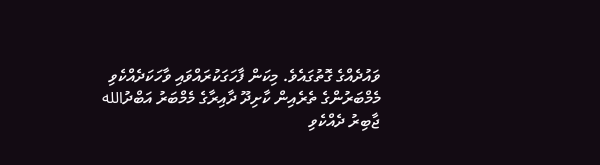ވައުދެއްގެ ގޮތުގައެވެ. މިކަން ފާހަގަކުރައްވައި ވާހަކަދެއްކެވި މެމްބަރުންގެ ތެރެއިން ކާށިދޫ ދާއިރާގެ މެމްބަރު އަބްދުالله ޖާބިރު ދެއްކެވި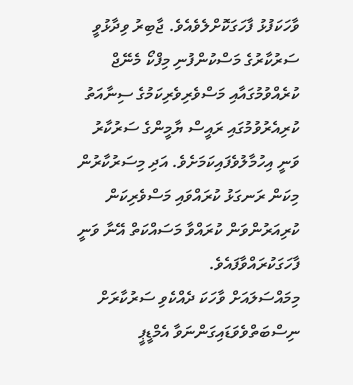ވާހަކަފުޅު ފާހަގަކޮށްލެވެއެވެ. ޖާބިރު ވިދާޅުވީ ސަރުކާރުގެ މަސްކުންފުނި މިފްކޯ މެނޭޖް ކުރެއްވުމުގައާއި މަސްވެރިވެރިކަމުގެ ސިނާއަތު ކުރިއެރުވުމުގައި ރައީސް ޔާމީންގެ ސަރުކާރު ވަނީ އިހުމާލުވެފައިކަމަށެވެ. އަދި މިސަރުކާރުން މިކަން ރަނގަޅު ކުރައްވައި މަސްވެރިކަން ކުރިއަރުންވަން ކުރައްވާ މަސައްކަތް އޭނާ ވަނީ ފާހަގަކުރައްވާފައެވެ.
މިމައްސަލައަށް ވާހަކަ ދެއްކެވި ސަރުކާރަށް ނިސްބަތްވެވަޑައިގަންނަވާ އެމްޑީޕީ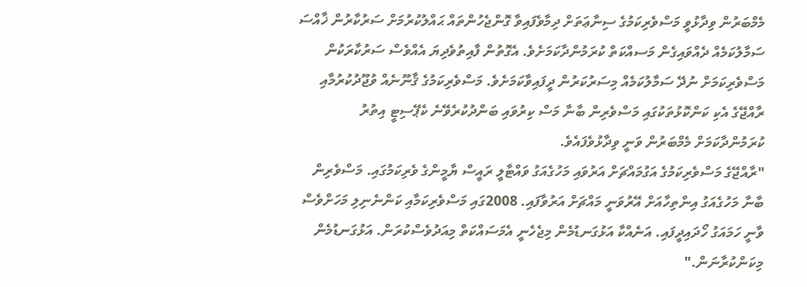މެމްބަރުން ވިދާޅުވީ މަސްވެރިކަމުގެ ސިނާޢަތަށް ދިމާވެފައިވާ ގޮންޖެހުންތައް ޙައްލުކުރުމަށް ސަރުކާރުން ޚާއްސަ ސަމާލުކަމެއް ދެއްވައިގެން މަސއްކަތް ކުރަމުންދާކަމަށެވެ. އެގޮތުން ފާއިތުވެދިޔަ އެއްވެސް ސަރުކާރަކުން މަސްވެރިކަމަށް ނުދޭ ސަމާލުކަމެއް މިސަރުކަރުން ދީފައިވާކަމަށެވެ. މަސްވެރިކަމުގެ ޤާނޫނެއް ވުޖޫދުކުރުމާއި ރާއްޖޭގެ އެކި ކަންކޮޅުތަކުގައި މަސްވެރިން ބާނާ މަސް ކިރުވައި ބަންދުކުރެވޭނެ ކެޕޭސިޓީ އިތުރު ކުރަމުންދާކަމަށް މެމްބަރުން ވަނީ ވިދާޅުވެފައެވެ.
"ރާއްޖޭގެ މަސްވެރިކަމުގެ އަގުމައްޗަށް އަރުވައި މަހުގެއަގު ވައްޓާލީ ރައީސް ޔާމީންގެ ވެރިކަމުގައި. މަސްވެރިން ބާނާ މަހުގެއަގު އިންތިހާއަށް އޭރުވަނީ މައްޗަށް އަރުވާފައި. 2008ގައި މަސްވެރިކަމާއި ކަންނެނިލި މަހަށްވެސް ވާނީ ހަމައަގު ހޯދައިދީފައި. އަނެއްކާ އަޅުގަނޑުމެން މިޖެހެނީ އެމަސައްކަތް މިއަދުވެސްކުރަން. އަޅުގަނޑުމެން މިކަންކުރާނަން."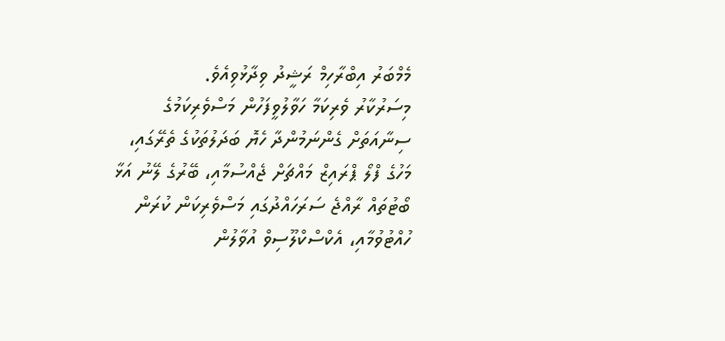މެމްބަރު އިބްރާހިމް ރަޝީދު ވިދާޅުވިއެވެ.
މިސަރުކާރު ވެރިކަމާ ހަވާލުވީފަހުން މަސްވެރިކަމުގެ ސިނާއަތަށް ގެންނަމުންދާ ހެޔޮ ބަދަލުތަކުގެ ތެރޭގައި، މަހުގެ ފްލޯ ޕްރައިޒް މައްޗަށް ޖެއްސުމާއި، ބޭރުގެ ލޭނު އަޅާ ބޯޓުތައް ރާއްޖެ ސަރަހައްދުގައި މަސްވެރިކަން ކުރަން ހުއްޓުވުމާއި، އެކްސްކްލޫސިވް އުވާލުން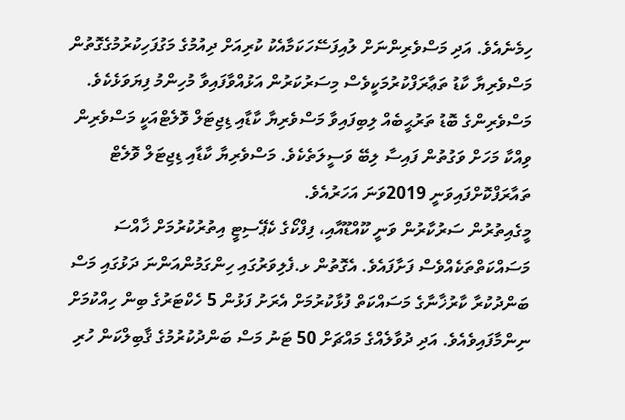ހިމެނެއެވެ. އަދި މަސްވެރިންނަށް ލުއިފަސޭހަކަމާއެކު ކުރިއަށް ދިއުމުގެ މަގުފަހިކުރުމުގެގޮތުން މަސްވެރިޔާ ކާޑު ތަޢާރަފްކުރުމަކީވެސް މިސަރުކަރުން އަޅުއްވާފައިވާ މުހިންމު ފިޔަވަޅެކެވެ. މަސްވެރިންގެ ބޮޑު ތަރުޙީބެއް ލިބިފައިވާ މަސްވެރިޔާ ކާޑާއި ޑިޖިޓަލް ވޮލެޓްއަކީ މަސްވެރިން ވިއްކާ މަހަށް ވަގުތުން ފައިސާ ލިބޭ ވަސީލަތެކެވެ. މަސްވެރިޔާ ކާޑާއި ޑިޖިޓަލް ވޮލެޓް ތައާރަފްކޮށްފައިވަނީ 2019ވަނަ އަހަރުއެވެ.
މީގެއިތުރުން ސަރުކާރުން ވަނީ ކޫއްޑޫއާއި، ފިފްކޯގެ ކެޕޭސިޓީ އިތުރުކުރުމަށް ޚާއްސަ މަސައްކަތްތަކެއްވެސް ފަށާފައެވެ. އެގޮތުން ޅ.ފެލިވަރުގައި ހިންގަމުންއަންނަ ދަޅުގައި މަސް ބަންދުކުރާ ކާރުޚާނާގެ މަސައްކަތް ފުޅާކުރުމަށް އެރަށު ފަޅުން 5 ހެކްޓަރުގެ ބިން ހިއްކުމަށް ނިންމާފައިވެއެވެ. އަދި ދުވާލެއްގެ މައްޗަށް 50 ޓަނު މަސް ބަންދުކުރުމުގެ ޤާބިލްކަން ހުރި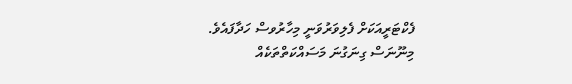ފެކްޓަރީއަކަށް ފެލިވަރުވަނީ މިހާރުވސް ހަދާފައެވެ. މިނޫނަސް ގިނަގުނަ މަސައްކަތްތަކެއް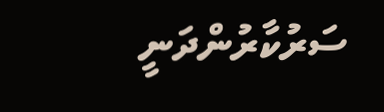ސަރުކާރުންދަނީ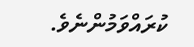ކުރައްވަމުންނެވެ.